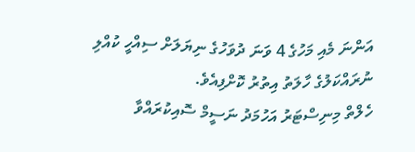އަންނަ މެއި މަހުގެ 4 ވަނަ ދުވަހުގެ ނިޔަލަށް ސިއްހީ ކުއްލި ނުރައްކަލުގެ ހާލަތު އިތުރު ކޮށްފިއެވެ.
ހެލްތް މިނިސްޓަރު އަހުމަދު ނަސީމް ސޮއިކުރައްވާ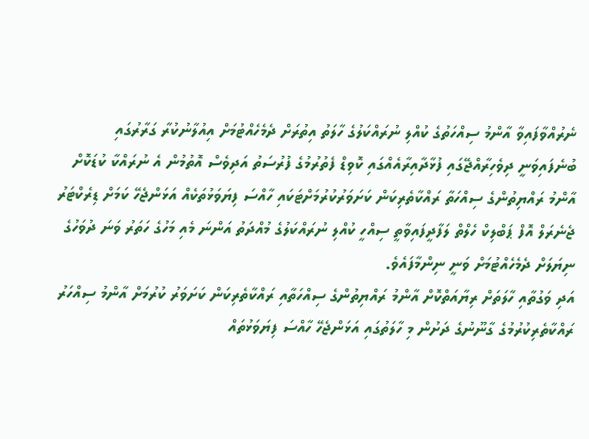ނެރުއްވާފައިވާ އާންމު ސިއްހަތުގެ ކުއްލި ނުރައްކަލުގެ ހާލަތު އިތުރަށް ދެމެހެއްޓުމަށް އިއުލާނުކުރާ ގަރާރުގައި ބުނެފައިވަނީ ދިވެހިރާއްޖޭގައި ފުޅާދާއިރާއެއްގައި ކޮވިޑް ފެތުރުމުގެ ފުރުސަތު އަދިވެސް އޮތުމުން އެ ނުރައްކާ ކުޑަކޮށް އާންމު ރައްޔިތުންގެ ސިއްހަތާ ރައްކާތެރިކަން ކަށަވަރުކުރުމަށްޓަކައި ހާއްސަ ފިޔަވަޅުތަކެއް އަޅަންޖެހޭ ކަމަށް ޑިރެކްޓަރު ޖެނެރަލް އޮފް ޕަބްލިކް ހެލްތް ލަފާދީފައިވާތީ ސިއްހީ ކުއްލި ނުރައްކަލުގެ މުއްދަތު އަންނަ މެއި މަހުގެ ހަތަރު ވަނަ ދުވަހުގެ ނިޔަލަށް ދެމެހެއްޓުމަށް ވަނީ ނިންމާފައެވެ.
އަދި ވަގުތާއި ހާލަތަށް ރިޔާއަތްކޮށް އާންމު ރައްޔިތުންގެ ސިއްހަތާއި ރައްކާތެރިކަން ކަށަވަރު ކުރުމަށް އާންމު ސިއްހަރު ރައްކާތެރިކުރުމުގެ ގާނޫނުގެ ދަށުން މި ހާލަތުގައި އަޅަންޖެހޭ ހާއްސަ ފިޔަވަޅުތައް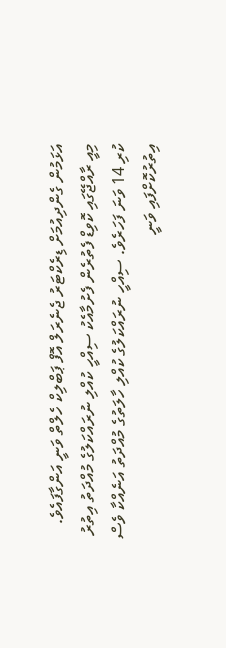އަޅަމުން ގެންދިއުމަށް ޑިރެކްޓަރު ޖެނެރަލް އޮފް ޕަބްލިކް ހެލްތް ވަނީ އަންގާފައެވެ.
މިއީ ރާއްޖޭގައި ކޮވިޑް ފެތުރެން ފެށުމާއެކު ސިއްހީ ކުއްލި ނުރައްކަލުގެ މުއްދަތު އިތުރު ކުރި 14 ވަނަ ފަހަރެވެ. ސިއްހީ ނުރައްކަލުގެ ކުއްލި ހާލަތުގެ މުއްދަތު އަނެއްކާ ވެސް އިތުރުކޮށްފައި ވަނީ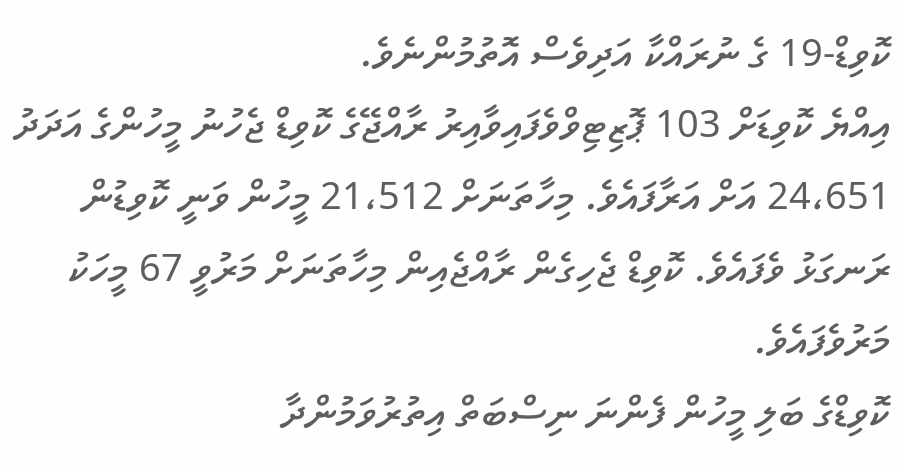ކޮވިޑް-19 ގެ ނުރައްކާ އަދިވެސް އޮތުމުންނެވެ.
އިއްޔެ ކޮވިޑަށް 103 ޕޮޒިޓިވްވެފައިވާއިރު ރާއްޖޭގެ ކޮވިޑް ޖެހުނު މީހުންގެ އަދަދު 24،651 އަށް އަރާފައެވެ. މިހާތަނަށް 21،512 މީހުން ވަނީ ކޮވިޑުން ރަނގަޅު ވެފައެވެ. ކޮވިޑް ޖެހިގެން ރާއްޖެއިން މިހާތަނަށް މަރުވީ 67 މީހަކު މަރުވެފައެވެ.
ކޮވިޑްގެ ބަލި މީހުން ފެންނަ ނިސްބަތް އިތުރުވަމުންދާ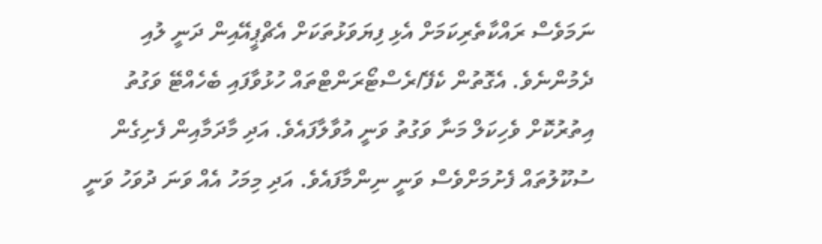ނަމަވެސް ރައްކާތެރިކަމަށް އެޅި ފިޔަވަޅުތަކަށް އެޗްޕީއޭއިން ދަނީ ލުއި ދެމުންނެވެ. އެގޮތުން ކެފޭ/ރެސްޓޯރަންޓްތައް ހުޅުވާފައި ބެހެއްޓޭ ވަގުތު އިތުރުކޮށް ވެހިކަލް މަނާ ވަގުތު ވަނީ އުވާލާފައެވެ. އަދި މާދަމާއިން ފެށިގެން ސުކޫލުތައް ފެށުމަށްވެސް ވަނީ ނިންމާފައެވެ. އަދި މިމަހު އެއް ވަނަ ދުވަހު ވަނީ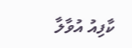ކާފިއު އުވާލާ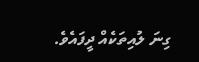ގިނަ ލުއިތަކެއް ދީފައެވެ.